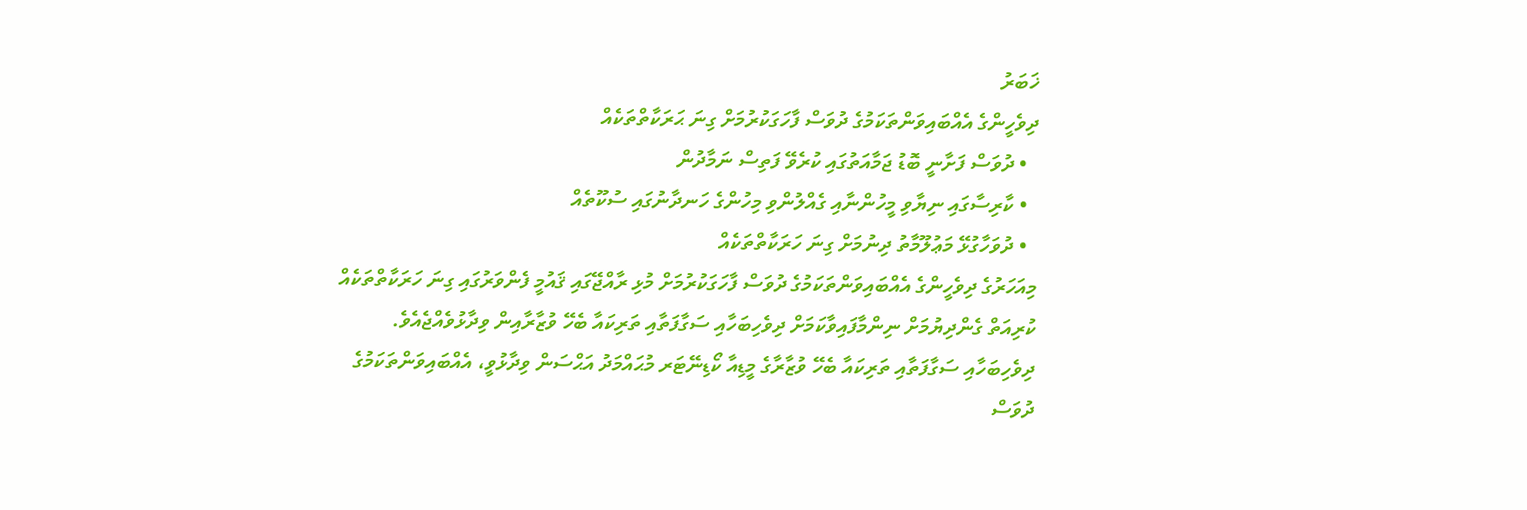ޚަބަރު
ދިވެހީންގެ އެއްބައިވަންތަކަމުގެ ދުވަސް ފާހަގަކުރުމަށް ގިނަ ޙަރަކާތްތަކެއް
  • ދުވަސް ފަށާނީ ބޮޑު ޖަމާއަތުގައި ކުރެވޭ ފަތިސް ނަމާދުން
  • ކާރިސާގައި ނިޔާވި މީހުންނާއި ގެއްލުންވި މިހުންގެ ހަނދާނުގައި ސުކޫތެއް
  • ދުވަހާގުޅޭ މަޢުލޫމާތު ދިނުމަށް ގިނަ ހަރަކާތްތަކެއް
މިއަހަރުގެ ދިވެހީންގެ އެއްބައިވަންތަކަމުގެ ދުވަސް ފާހަގަކުރުމަށް މުޅި ރާއްޖޭގައި ޤައުމީ ފެންވަރުގައި ގިނަ ހަރަކާތްތަކެއް ކުރިއަތް ގެންދިޔުމަށް ނިންމާފައިވާކަމަށް ދިވެހިބަހާއި ސަގާފަތާއި ތަރިކައާ ބެހޭ ވުޒާރާއިން ވިދާޅުވެއްޖެއެވެ.
ދިވެހިބަހާއި ސަގާފަތާއި ތަރިކައާ ބެހޭ ވުޒާރާގެ މީޑިއާ ކޯޑިނޭޓަރ މުޙައްމަދު އަޙްސަން ވިދާޅުވީ، އެއްބައިވަންތަކަމުގެ ދުވަސް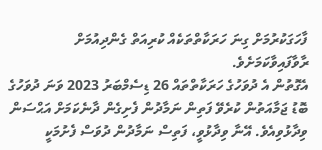ފާހަގަކުރުމަށް ގިނަ ހަރަކާތްތަކެއް ކުރިއަތް ގެންދިއުމަށް ރާވާފައިވާކަމަށެވެ.
އެގޮތުން އެ ދުވަހުގެ ހަރަކާތްތައް 26 ޑިސެމްބަރު 2023 ވަނަ ދުވަހުގެ ބޮޑު ޖަމާއަތުން ކުރެވޭ ފަތިން ނަމާދުން ފެށިގެން ދާނެކަމަށް އަޙްސަން ވިދާޅުވިއެވެ. އޭނާ ވިދާޅުވީ، ފަތިސް ނަމާދުން ދުވަސް ފެށުމަކީ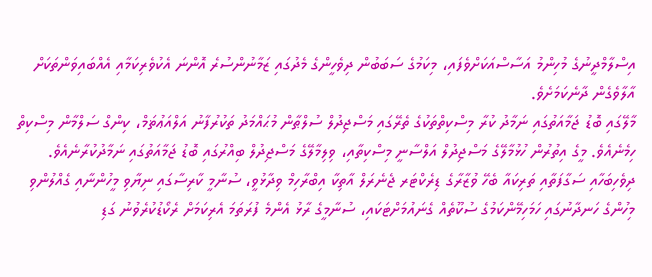އިސްލާމްދީނުގެ މުހިންމު އަސާސްއަކަށްވެފައި، މިކަމުގެ ސަބަބުން ދިވެހީންގެ މެދުގައި ޒަމާނުންސުރެ އޮންނަ އެކުވެރިކަމާއި އެއްބައިވަންތަކަށް އާލާވެގެން ދާނެކަމަށެވެ.
މާލޭގައި ބޮޑު ޖަމާއަތުގައި ނަމާދު ކުރާ މިސްކިތްތަކުގެ ތެރޭގައި މަސްޖިދުލް ސުލްޠާން މުޙައްމަދު ތަކުރުފާނު އަލްއަޢުޡަމް، ކިންގް ސަލްމާން މިސްކިތް ހިމެނެއެވެ. މީގެ އިތުރުން ހުޅުމާލޭގެ މަސްޖިދުލް އަލްސާނީ މިސްކިތާއި، ވިލިމާލޭގެ މަސްޖިދުލް ބިއްރުގައި ބޮޑު ޖަމާއަތުގައި ނަމާދުކުރާނެއެވެ.
ދިވެހިބަހާއި ސަގާފަތާއި ތަރިކައާ ބެހޭ ވުޒާރާގެ ޑިރެކްޓަރ ޖެނެރަލް އާތިކާ އިބްރާހިމް ވިދާޅުވީ، ސުނާމީ ކާރިސާގައި ނިޔާވި މީހުންނާއި ގެއްލުންވި މިހުންގެ ހަނދާނުގައި ހަމަހިމޭންކަމުގެ ސުކޫތެއް ގެނައުމަށްޓަކައި، ސުނާމީގެ ރާޅު އެންމެ ފުރަތަމަ އެރިކަމަށް ރެކޯޑުކުރެވުނު ގަޑި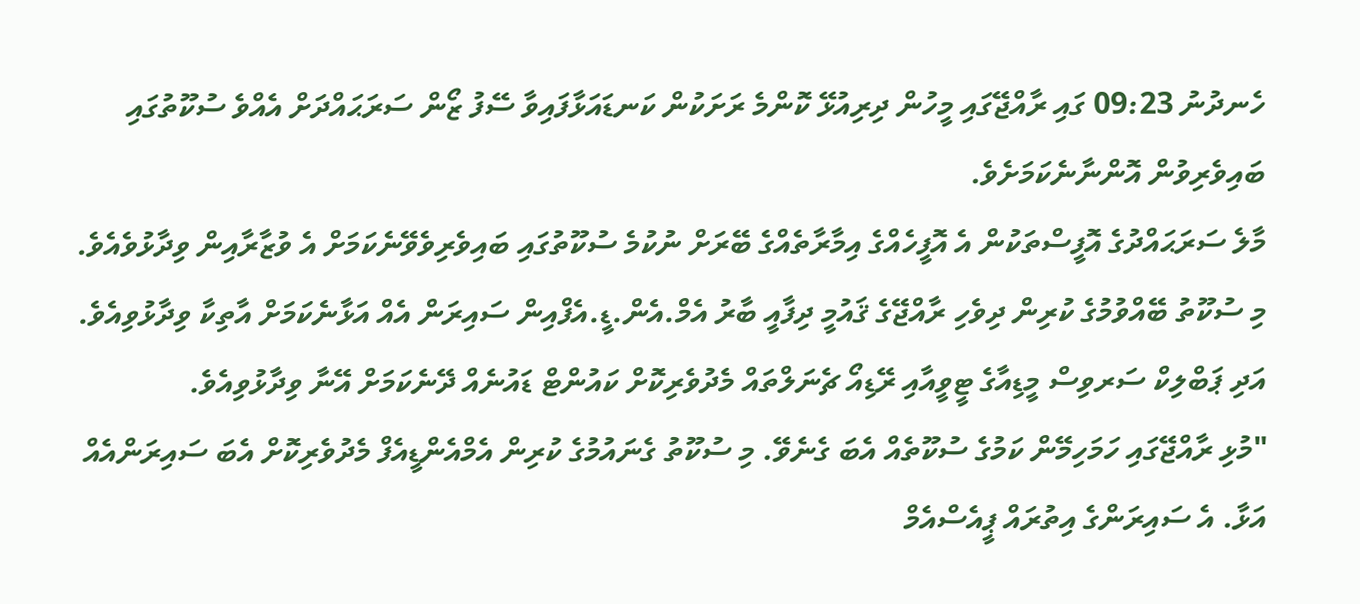ހެނދުނު 09:23 ގައި ރާއްޖޭގައި މީހުން ދިރިއުޅޭ ކޮންމެ ރަށަކުން ކަނޑައަޅާފައިވާ ސޭފު ޒޯން ސަރަޙައްދަށް އެއްވެ ސުކޫތުގައި ބައިވެރިވުން އޮންނާނެކަމަށެވެ.
މާލެ ސަރަޙައްދުގެ އޮފީސްތަކުން އެ އޮފީހެއްގެ އިމާރާތެއްގެ ބޭރަށް ނުކުމެ ސުކޫތުގައި ބައިވެރިވެވޭނެކަމަށް އެ ވުޒާރާއިން ވިދާޅުވެއެވެ. މި ސުކޫތު ބޭއްވުމުގެ ކުރިން ދިވެހި ރާއްޖޭގެ ޤައުމީ ދިފާއީ ބާރު އެމް.އެން.ޑީ.އެފްއިން ސައިރަން އެއް އަޅާނެކަމަށް އާތިކާ ވިދާޅުވިއެވެ. އަދި ޕަބްލިކް ސަރވިސް މީޑިއާގެ ޓީވީއާއި ރޭޑިއޯ ޗެނަލްތައް މެދުވެރިކޮށް ކައުންޓް ޑައުނެއް ދޭނެކަމަށް އޭނާ ވިދާޅުވިއެވެ.
"މުޅި ރާއްޖޭގައި ހަމަހިމޭން ކަމުގެ ސުކޫތެއް އެބަ ގެނެވޭ. މި ސުކޫތު ގެނައުމުގެ ކުރިން އެމްއެންޑީއެފް މެދުވެރިކޮށް އެބަ ސައިރަންއެއް އަޅާ. އެ ސައިރަންގެ އިތުރައް ޕީއެސްއެމް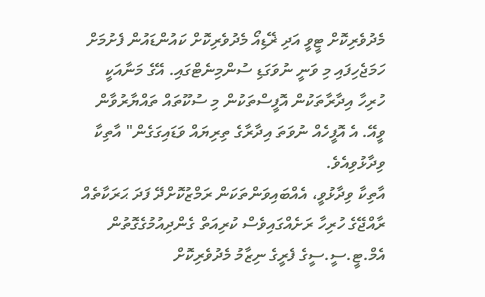މެދުވެރިކޮށް ޓީވީ އަދި ޜޭޑިއޯ މެދުވެރިކޮށް ކައުންޑައުން ފެށުމަށް ހަމަޖެހިފައި މި ވަނީ ނުވަގަޑި ސުންމިނެޓްގައި. އޭގެ މަނާއަކީ ހުރިހާ އިދާރާތަކުން އޮފީސްތަކުން މި ސުކޫތައް ތައްޔާރުވާން ވީއޭ. އެ އޮފީހެއް ނުވަތަ އިދާރާގެ ތިރިޔައް ވަޑައިގަގެން" އާތިކާ ވިދާޅުވިއެވެ.
އާތިކާ ވިދާޅުވީ، އެއްބައިވަންތަކަން ރަމްޒުކޮށްދޭ ފަދަ ޙަރަކާތެއް ރާއްޖޭގެ ހުރިހާ ރަށެއްގައިވެސް ކުރިއަތް ގެންދިއުމުގެގޮތުން އެމް.ޓީ.ސީ.ސީގެ ފެރީގެ ނިޒާމު މެދުވެރިކޮށް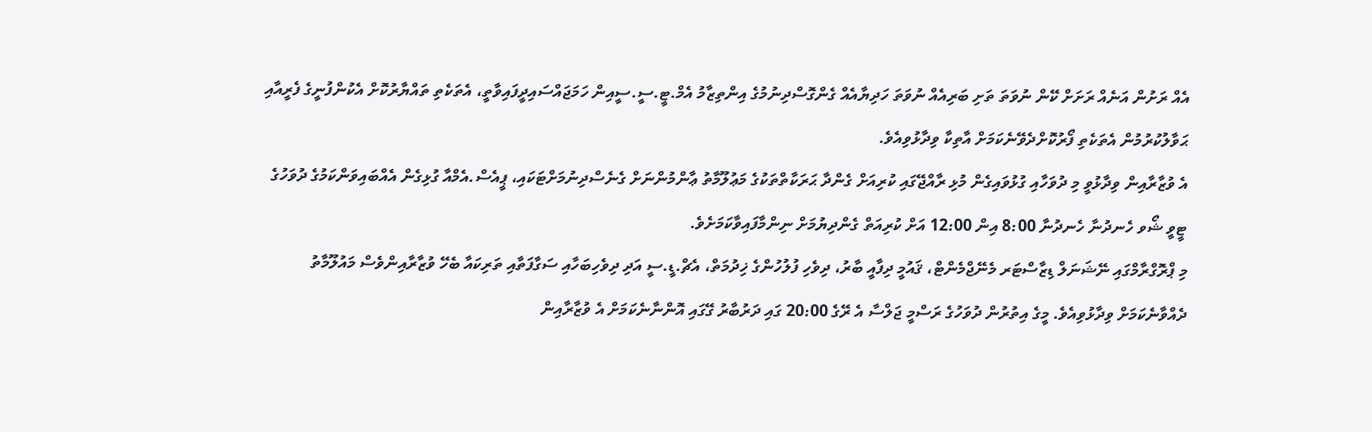އެއް ރަށުން އަނެއް ރަށަށް ކޭން ނުވަތަ ތަށި ބަރިއެއް ނުވަތަ ހަދިޔާއެއް ގެންގޮސްދިނުމުގެ އިންތިޒާމު އެމް.ޓީ.ސީ.ސީއިން ހަމަޖައްސައިދީފައިވާތީ، އެތަކެތި ތައްޔާރުކޮށް އެކުންފުނީގެ ފެރީއާއި ޙަވާލުކުރުމުން އެތަކެތި ފޯރުކޮށްދެވޭނެކަމަށް އާތިކާ ވިދާޅުވިއެވެ.
އެ ވުޒާރާއިން ވިދާޅުވީ މި ދުވަހާއި ގުޅުވައިގެން މުޅި ރާއްޖޭގައި ކުރިއަށް ގެންދާ ޙަރަކާތްތަކުގެ މަޢުލޫމާތު ޢާންމުންނަށް ގެނެސްދިނުމަށްޓަކައި، ޕީއެސް.އެމްއާ ގުޅިގެން އެއްބައިވަންކަމުގެ ދުވަހުގެ ޓީވީ ޝޯވ ހެނދުނާ ހެނދުނާ 8:00 އިން 12:00 އަށް ކުރިއަތް ގެންދިޔުމަށް ނިންމާފައިވާކަމަށެވެ.
މި ޕްރޮގްރާމްގައި ނޭޝަނަލް ޑިޒާސްޓަރ މެނޭޖްމެންޓް، ޤައުމީ ދިފާއީ ބާރު، ދިވެހި ފުލުހުންގެ ޚިދުމަތް، އެޗް.ޑީ.ސީ އަދި ދިވެހިބަހާއި ސަގާފަތާއި ތަރިކައާ ބެހޭ ވުޒާރާއިންވެސް މައުލޫމާތު ދެއްވާނެކަމަށް ވިދާޅުވިއެވެ. މީގެ އިތުރުން ދުވަހުގެ ރަސްމީ ޖަލްސާ އެ ރޭގެ 20:00 ގައި ދަރުބާރު ގޭގައި އޮންނާނެކަމަށް އެ ވުޒާރާއިން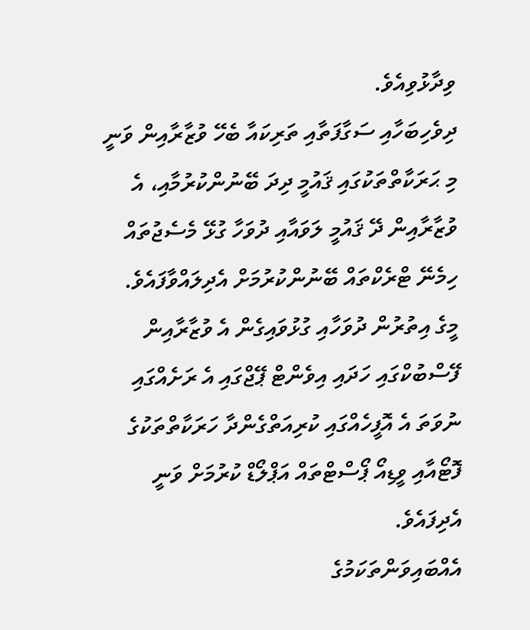ވިދާޅުވިއެވެ.
ދިވެހިބަހާއި ސަގާފަތާއި ތަރިކައާ ބެހޭ ވުޒާރާއިން ވަނީ މި ޙަރަކާތްތަކުގައި ޤައުމީ ދިދަ ބޭނުންކުރުމާއި، އެ ވުޒާރާއިން ދޭ ޤައުމީ ލަވައާއި ދުވަހާ ގުޅޭ މެސެޖުތައް ހިމެނޭ ޓްރެކްތައް ބޭނުންކުރުމަށް އެދިލައްވާފައެވެ.
މީގެ އިތުރުން ދުވަހާއި ގުޅުވައިގެން އެ ވުޒާރާއިން ފޭސްބުކްގައި ހަދައި އިވެންޓް ޕޭޖްގައި އެ ރަށެއްގައި ނުވަތަ އެ އޮފީހެއްގައި ކުރިއަތްގެންދާ ހަރަކާތްތަކުގެ ފޮޓޯއާއި ވީޑިއޯ ޕޯސްޓްތައް އަޕްލޯޑް ކުރުމަށް ވަނީ އެދިފައެވެ.
އެއްބައިވަންތަކަމުގެ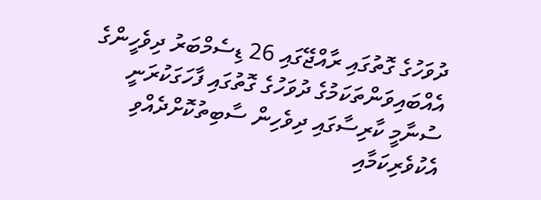ދުވަހުގެ ގޮތުގައި ރާއްޖޭގައި 26 ޑިސެމްބަރު ދިވެހީންގެ އެއްބައިވަންތަކަމުގެ ދުވަހުގެ ގޮތުގައި ފާހަގަކުރަނީ ސުނާމީ ކާރިސާގައި ދިވެހިން ސާބިތުކޮށްދެއްވި އެކުވެރިކަމާއި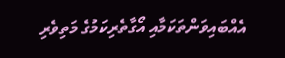އެއްބައިވަންތަކަމާއި އޯގާތެރިކަމުގެ މަތިވެރި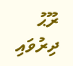ރޫޙު ދިރުވައި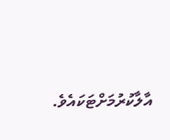އާލާކުރުމަށްޓަކައެވެ.